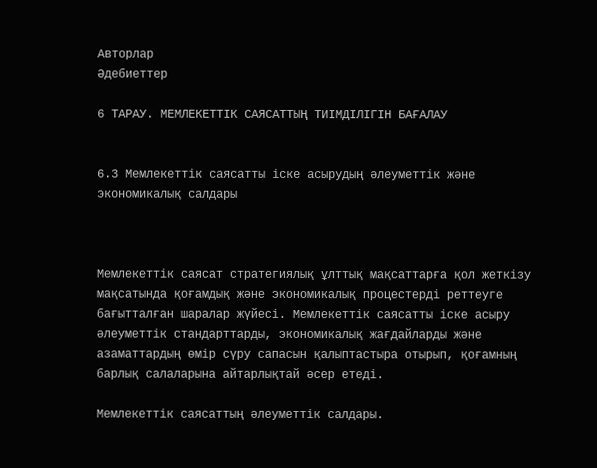Авторлар
Әдебиеттер

6 ТАРАУ. МЕМЛЕКЕТТІК САЯСАТТЫҢ ТИІМДІЛІГІН БАҒАЛАУ


6.3 Мемлекеттік саясатты іске асырудың әлеуметтік және экономикалық салдары



Мемлекеттік саясат стратегиялық ұлттық мақсаттарға қол жеткізу мақсатында қоғамдық және экономикалық процестерді реттеуге бағытталған шаралар жүйесі. Мемлекеттік саясатты іске асыру әлеуметтік стандарттарды, экономикалық жағдайларды және азаматтардың өмір сүру сапасын қалыптастыра отырып, қоғамның барлық салаларына айтарлықтай әсер етеді.

Мемлекеттік саясаттың әлеуметтік салдары.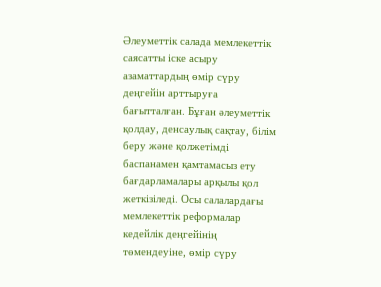Әлеуметтік салада мемлекеттік саясатты іске асыру азаматтардың өмір сүру деңгейін арттыруға бағытталған. Бұған әлеуметтік қолдау, денсаулық сақтау, білім беру және қолжетімді баспанамен қамтамасыз ету бағдарламалары арқылы қол жеткізіледі. Осы салалардағы мемлекеттік реформалар кедейлік деңгейінің төмендеуіне, өмір сүру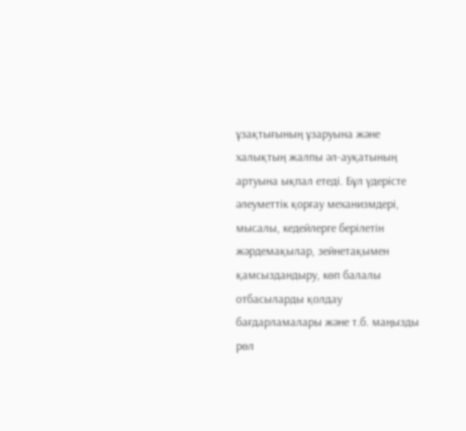ұзақтығының ұзаруына және халықтың жалпы әл-ауқатының артуына ықпал етеді. Бұл үдерісте әлеуметтік қорғау механизмдері, мысалы, кедейлерге берілетін жәрдемақылар, зейнетақымен қамсыздандыру, көп балалы отбасыларды қолдау бағдарламалары және т.б. маңызды рөл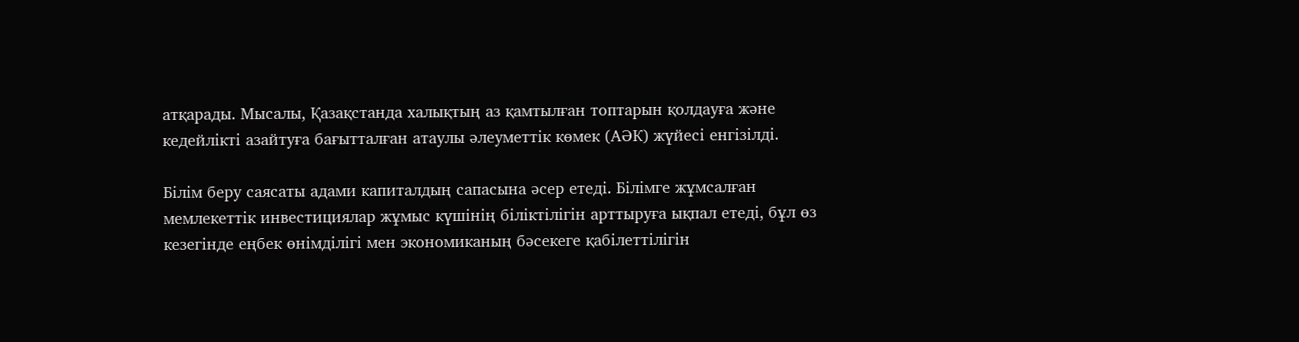атқарады. Мысалы, Қазақстанда халықтың аз қамтылған топтарын қолдауға және кедейлікті азайтуға бағытталған атаулы әлеуметтік көмек (АӘК) жүйесі енгізілді.

Білім беру саясаты адами капиталдың сапасына әсер етеді. Білімге жұмсалған мемлекеттік инвестициялар жұмыс күшінің біліктілігін арттыруға ықпал етеді, бұл өз кезегінде еңбек өнімділігі мен экономиканың бәсекеге қабілеттілігін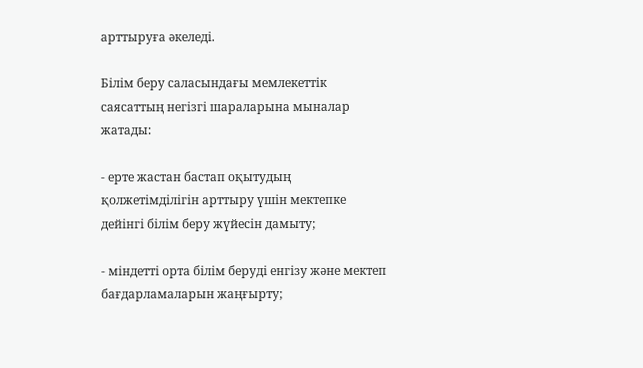арттыруға әкеледі.

Білім беру саласындағы мемлекеттік саясаттың негізгі шараларына мыналар жатады:

- ерте жастан бастап оқытудың қолжетімділігін арттыру үшін мектепке дейінгі білім беру жүйесін дамыту;

- міндетті орта білім беруді енгізу және мектеп бағдарламаларын жаңғырту;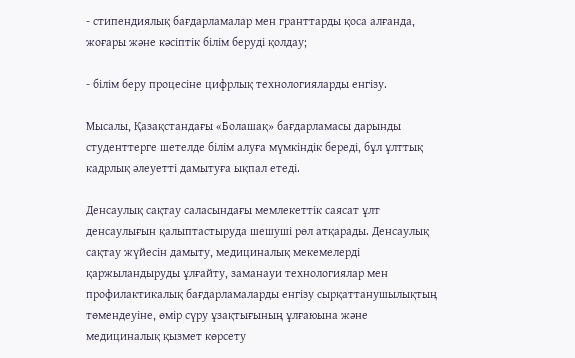- стипендиялық бағдарламалар мен гранттарды қоса алғанда, жоғары және кәсіптік білім беруді қолдау;

- білім беру процесіне цифрлық технологияларды енгізу.

Мысалы, Қазақстандағы «Болашақ» бағдарламасы дарынды студенттерге шетелде білім алуға мүмкіндік береді, бұл ұлттық кадрлық әлеуетті дамытуға ықпал етеді.

Денсаулық сақтау саласындағы мемлекеттік саясат ұлт денсаулығын қалыптастыруда шешуші рөл атқарады. Денсаулық сақтау жүйесін дамыту, медициналық мекемелерді қаржыландыруды ұлғайту, заманауи технологиялар мен профилактикалық бағдарламаларды енгізу сырқаттанушылықтың төмендеуіне, өмір сүру ұзақтығының ұлғаюына және медициналық қызмет көрсету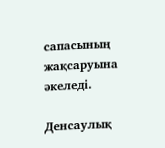сапасының жақсаруына әкеледі.

Денсаулық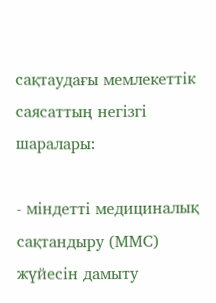сақтаудағы мемлекеттік саясаттың негізгі шаралары:

- міндетті медициналық сақтандыру (ММС) жүйесін дамыту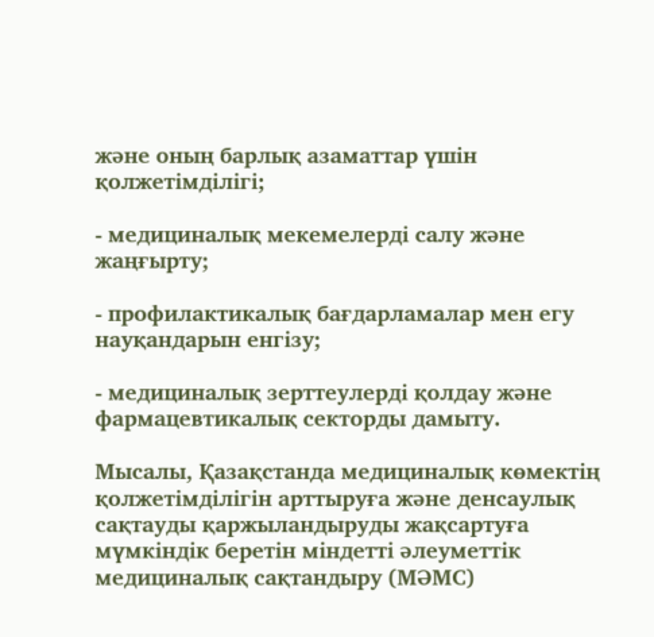және оның барлық азаматтар үшін қолжетімділігі;

- медициналық мекемелерді салу және жаңғырту;

- профилактикалық бағдарламалар мен егу науқандарын енгізу;

- медициналық зерттеулерді қолдау және фармацевтикалық секторды дамыту.

Мысалы, Қазақстанда медициналық көмектің қолжетімділігін арттыруға және денсаулық сақтауды қаржыландыруды жақсартуға мүмкіндік беретін міндетті әлеуметтік медициналық сақтандыру (МӘМС)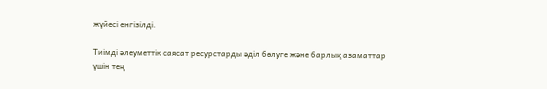жүйесі енгізілді.

Тиімді әлеуметтік саясат ресурстарды әділ бөлуге және барлық азаматтар үшін тең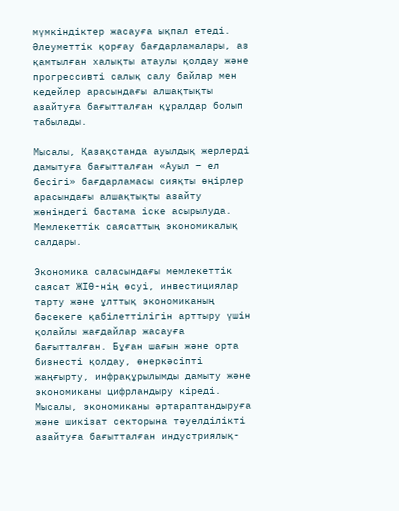мүмкіндіктер жасауға ықпал етеді. Әлеуметтік қорғау бағдарламалары, аз қамтылған халықты атаулы қолдау және прогрессивті салық салу байлар мен кедейлер арасындағы алшақтықты азайтуға бағытталған құралдар болып табылады.

Мысалы, Қазақстанда ауылдық жерлерді дамытуға бағытталған «Ауыл – ел бесігі» бағдарламасы сияқты өңірлер арасындағы алшақтықты азайту жөніндегі бастама іске асырылуда. Мемлекеттік саясаттың экономикалық салдары.

Экономика саласындағы мемлекеттік саясат ЖІӨ-нің өсуі, инвестициялар тарту және ұлттық экономиканың бәсекеге қабілеттілігін арттыру үшін қолайлы жағдайлар жасауға бағытталған. Бұған шағын және орта бизнесті қолдау, өнеркәсіпті жаңғырту, инфрақұрылымды дамыту және экономиканы цифрландыру кіреді. Мысалы, экономиканы әртараптандыруға және шикізат секторына тәуелділікті азайтуға бағытталған индустриялық-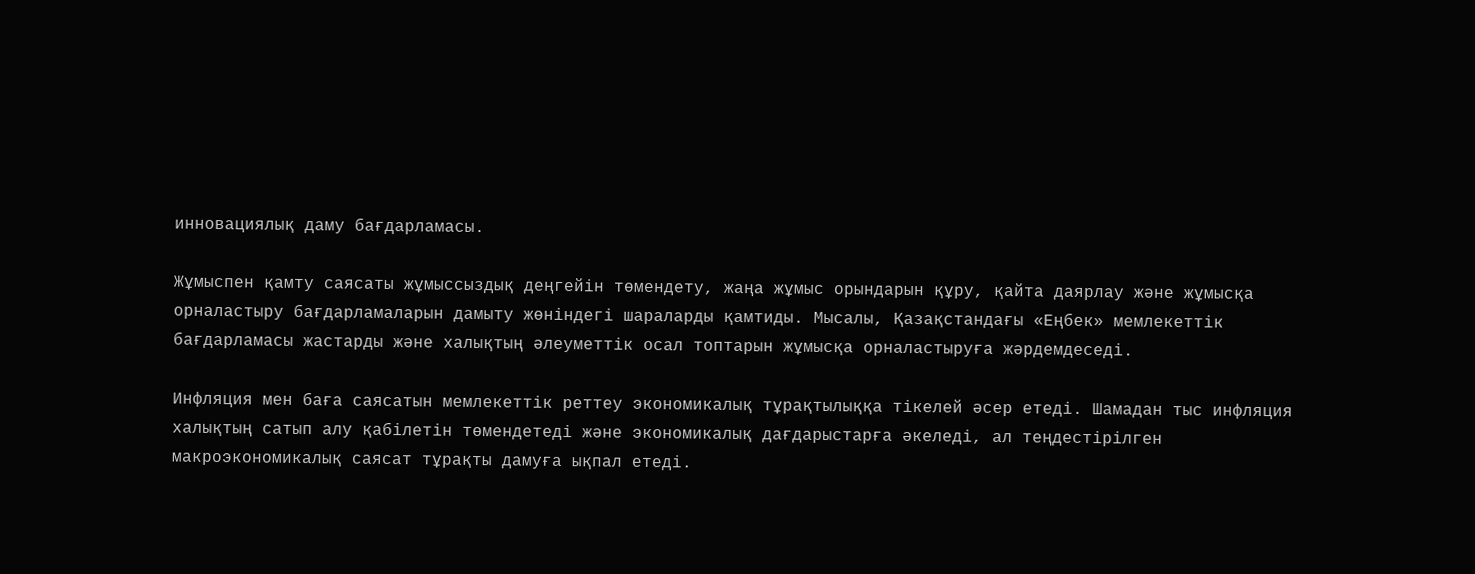инновациялық даму бағдарламасы.

Жұмыспен қамту саясаты жұмыссыздық деңгейін төмендету, жаңа жұмыс орындарын құру, қайта даярлау және жұмысқа орналастыру бағдарламаларын дамыту жөніндегі шараларды қамтиды. Мысалы, Қазақстандағы «Еңбек» мемлекеттік бағдарламасы жастарды және халықтың әлеуметтік осал топтарын жұмысқа орналастыруға жәрдемдеседі.

Инфляция мен баға саясатын мемлекеттік реттеу экономикалық тұрақтылыққа тікелей әсер етеді. Шамадан тыс инфляция халықтың сатып алу қабілетін төмендетеді және экономикалық дағдарыстарға әкеледі, ал теңдестірілген макроэкономикалық саясат тұрақты дамуға ықпал етеді.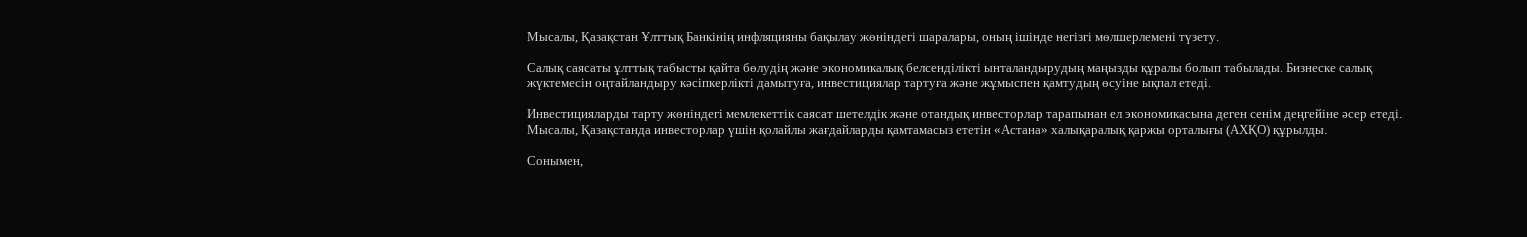Мысалы, Қазақстан Ұлттық Банкінің инфляцияны бақылау жөніндегі шаралары, оның ішінде негізгі мөлшерлемені түзету.

Салық саясаты ұлттық табысты қайта бөлудің және экономикалық белсенділікті ынталандырудың маңызды құралы болып табылады. Бизнеске салық жүктемесін оңтайландыру кәсіпкерлікті дамытуға, инвестициялар тартуға және жұмыспен қамтудың өсуіне ықпал етеді.

Инвестицияларды тарту жөніндегі мемлекеттік саясат шетелдік және отандық инвесторлар тарапынан ел экономикасына деген сенім деңгейіне әсер етеді. Мысалы, Қазақстанда инвесторлар үшін қолайлы жағдайларды қамтамасыз ететін «Астана» халықаралық қаржы орталығы (АХҚО) құрылды.

Сонымен,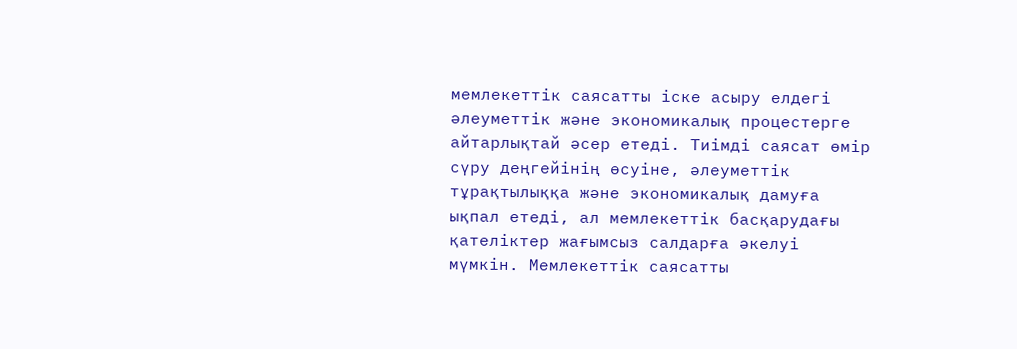мемлекеттік саясатты іске асыру елдегі әлеуметтік және экономикалық процестерге айтарлықтай әсер етеді. Тиімді саясат өмір сүру деңгейінің өсуіне, әлеуметтік тұрақтылыққа және экономикалық дамуға ықпал етеді, ал мемлекеттік басқарудағы қателіктер жағымсыз салдарға әкелуі мүмкін. Мемлекеттік саясатты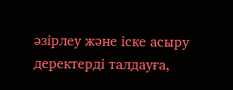әзірлеу және іске асыру деректерді талдауға,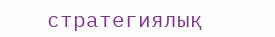стратегиялық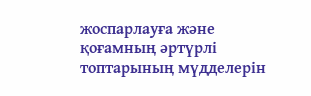жоспарлауға және қоғамның әртүрлі топтарының мүдделерін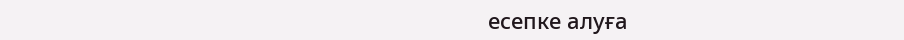есепке алуға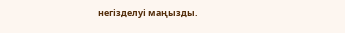негізделуі маңызды.